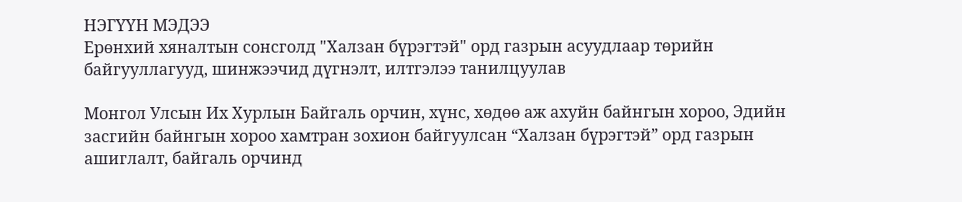НЭГҮҮН МЭДЭЭ
Ерөнхий хяналтын сонсголд "Халзан бүрэгтэй" орд газрын асуудлаар төрийн байгууллагууд, шинжээчид дүгнэлт, илтгэлээ танилцуулав

Монгол Улсын Их Хурлын Байгаль орчин, хүнс, хөдөө аж ахуйн байнгын хороо, Эдийн засгийн байнгын хороо хамтран зохион байгуулсан “Халзан бүрэгтэй” орд газрын ашиглалт, байгаль орчинд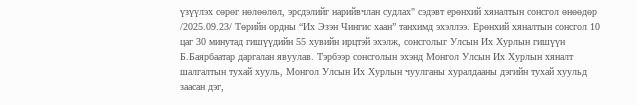үзүүлэх сөрөг нөлөөлөл, эрсдэлийг нарийвчлан судлах" сэдэвт ерөнхий хяналтын сонсгол өнөөдөр /2025.09.23/ Төрийн ордны “Их Эзэн Чингис хаан” танхимд эхэллээ. Ерөнхий хяналтын сонсгол 10 цаг 30 минутад гишүүдийн 55 хувийн ирцтэй эхэлж, сонсголыг Улсын Их Хурлын гишүүн Б.Баярбаатар даргалан явуулав. Тэрбээр сонсголын эхэнд Монгол Улсын Их Хурлын хяналт шалгалтын тухай хууль, Монгол Улсын Их Хурлын чуулганы хуралдааны дэгийн тухай хуульд заасан дэг,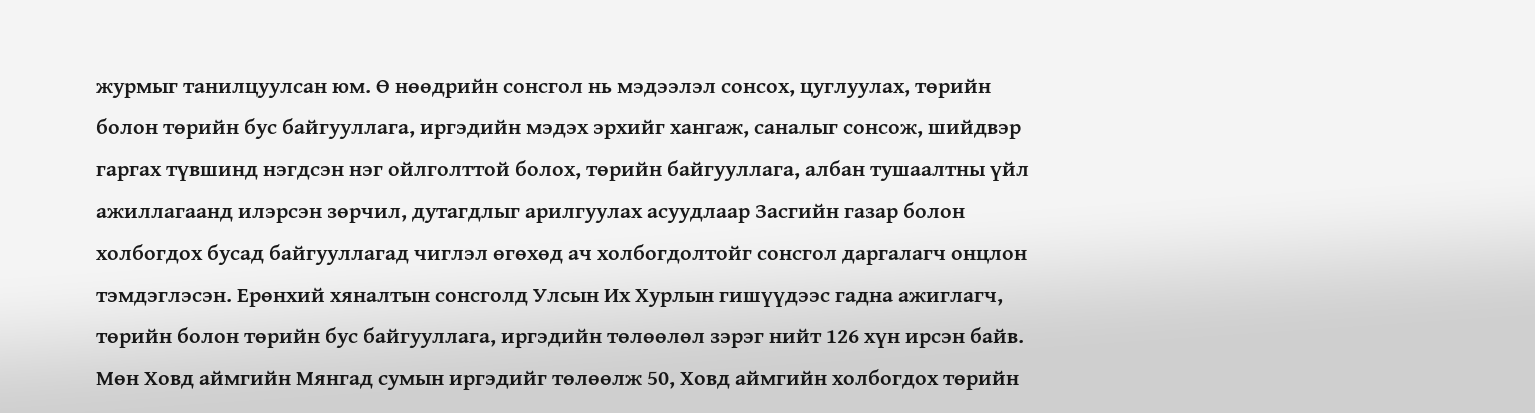журмыг танилцуулсан юм. Ө нөөдрийн сонсгол нь мэдээлэл сонсох, цуглуулах, төрийн болон төрийн бус байгууллага, иргэдийн мэдэх эрхийг хангаж, саналыг сонсож, шийдвэр гаргах түвшинд нэгдсэн нэг ойлголттой болох, төрийн байгууллага, албан тушаалтны үйл ажиллагаанд илэрсэн зөрчил, дутагдлыг арилгуулах асуудлаар Засгийн газар болон холбогдох бусад байгууллагад чиглэл өгөхөд ач холбогдолтойг сонсгол даргалагч онцлон тэмдэглэсэн. Ерөнхий хяналтын сонсголд Улсын Их Хурлын гишүүдээс гадна ажиглагч, төрийн болон төрийн бус байгууллага, иргэдийн төлөөлөл зэрэг нийт 126 хүн ирсэн байв. Мөн Ховд аймгийн Мянгад сумын иргэдийг төлөөлж 50, Ховд аймгийн холбогдох төрийн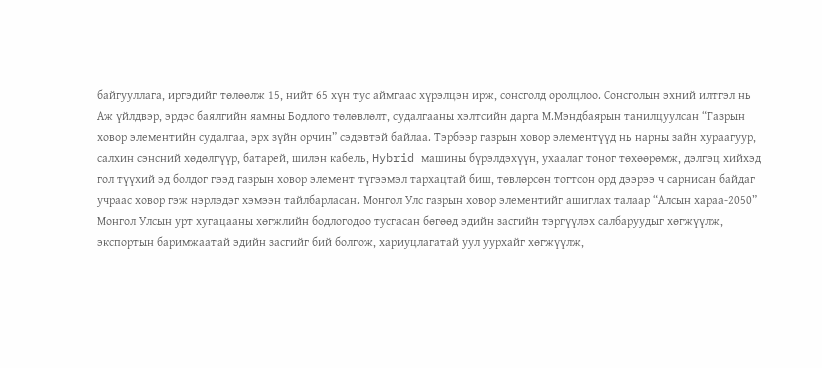байгууллага, иргэдийг төлөөлж 15, нийт 65 хүн тус аймгаас хүрэлцэн ирж, сонсголд оролцлоо. Сонсголын эхний илтгэл нь Аж үйлдвэр, эрдэс баялгийн яамны Бодлого төлөвлөлт, судалгааны хэлтсийн дарга М.Мэндбаярын танилцуулсан “Газрын ховор элементийн судалгаа, эрх зүйн орчин” сэдэвтэй байлаа. Тэрбээр газрын ховор элементүүд нь нарны зайн хураагуур, салхин сэнсний хөдөлгүүр, батарей, шилэн кабель, Hybrid машины бүрэлдэхүүн, ухаалаг тоног төхөөрөмж, дэлгэц хийхэд гол түүхий эд болдог гээд газрын ховор элемент түгээмэл тархацтай биш, төвлөрсөн тогтсон орд дээрээ ч сарнисан байдаг учраас ховор гэж нэрлэдэг хэмээн тайлбарласан. Монгол Улс газрын ховор элементийг ашиглах талаар “Алсын хараа-2050” Монгол Улсын урт хугацааны хөгжлийн бодлогодоо тусгасан бөгөөд эдийн засгийн тэргүүлэх салбаруудыг хөгжүүлж, экспортын баримжаатай эдийн засгийг бий болгож, хариуцлагатай уул уурхайг хөгжүүлж,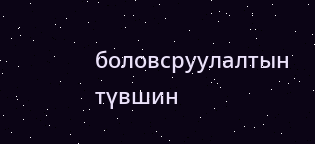боловсруулалтын түвшин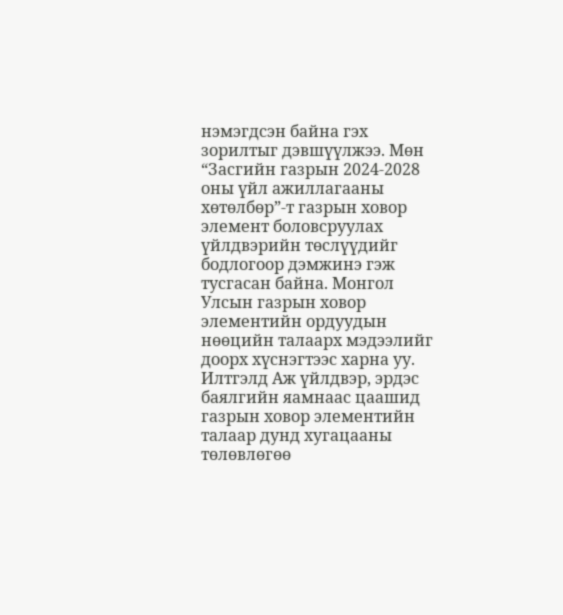нэмэгдсэн байна гэх зорилтыг дэвшүүлжээ. Мөн “Засгийн газрын 2024-2028 оны үйл ажиллагааны хөтөлбөр”-т газрын ховор элемент боловсруулах үйлдвэрийн төслүүдийг бодлогоор дэмжинэ гэж тусгасан байна. Монгол Улсын газрын ховор элементийн ордуудын нөөцийн талаарх мэдээлийг доорх хүснэгтээс харна уу. Илтгэлд Аж үйлдвэр, эрдэс баялгийн яамнаас цаашид газрын ховор элементийн талаар дунд хугацааны төлөвлөгөө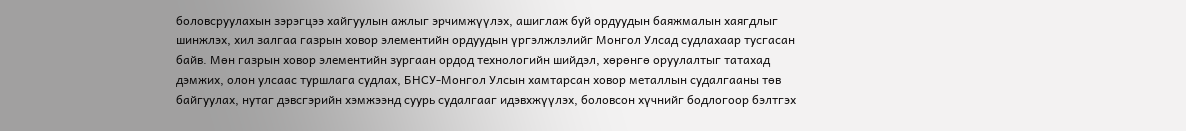боловсруулахын зэрэгцээ хайгуулын ажлыг эрчимжүүлэх, ашиглаж буй ордуудын баяжмалын хаягдлыг шинжлэх, хил залгаа газрын ховор элементийн ордуудын үргэлжлэлийг Монгол Улсад судлахаар тусгасан байв. Мөн газрын ховор элементийн зургаан ордод технологийн шийдэл, хөрөнгө оруулалтыг татахад дэмжих, олон улсаас туршлага судлах, БНСУ-Монгол Улсын хамтарсан ховор металлын судалгааны төв байгуулах, нутаг дэвсгэрийн хэмжээнд суурь судалгааг идэвхжүүлэх, боловсон хүчнийг бодлогоор бэлтгэх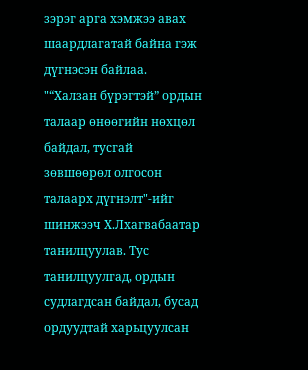зэрэг арга хэмжээ авах шаардлагатай байна гэж дүгнэсэн байлаа. "“Халзан бүрэгтэй” ордын талаар өнөөгийн нөхцөл байдал, тусгай зөвшөөрөл олгосон талаарх дүгнэлт"-ийг шинжээч Х.Лхагвабаатар танилцуулав. Тус танилцуулгад, ордын судлагдсан байдал, бусад ордуудтай харьцуулсан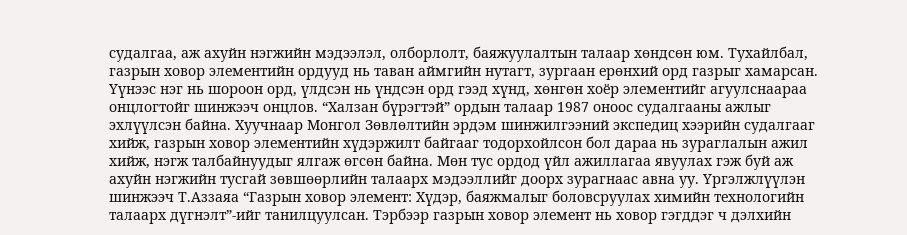судалгаа, аж ахуйн нэгжийн мэдээлэл, олборлолт, баяжуулалтын талаар хөндсөн юм. Тухайлбал, газрын ховор элементийн ордууд нь таван аймгийн нутагт, зургаан ерөнхий орд газрыг хамарсан. Үүнээс нэг нь шороон орд, үлдсэн нь үндсэн орд гээд хүнд, хөнгөн хоёр элементийг агуулснаараа онцлогтойг шинжээч онцлов. “Халзан бүрэгтэй” ордын талаар 1987 оноос судалгааны ажлыг эхлүүлсэн байна. Хуучнаар Монгол Зөвлөлтийн эрдэм шинжилгээний экспедиц хээрийн судалгааг хийж, газрын ховор элементийн хүдэржилт байгааг тодорхойлсон бол дараа нь зураглалын ажил хийж, нэгж талбайнуудыг ялгаж өгсөн байна. Мөн тус ордод үйл ажиллагаа явуулах гэж буй аж ахуйн нэгжийн тусгай зөвшөөрлийн талаарх мэдээллийг доорх зурагнаас авна уу. Үргэлжлүүлэн шинжээч Т.Аззаяа “Газрын ховор элемент: Хүдэр, баяжмалыг боловсруулах химийн технологийн талаарх дүгнэлт”-ийг танилцуулсан. Тэрбээр газрын ховор элемент нь ховор гэгддэг ч дэлхийн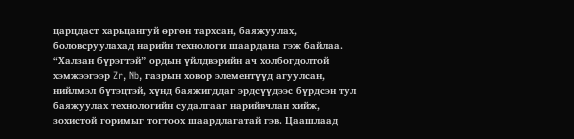царцдаст харьцангуй өргөн тархсан, баяжуулах, боловсруулахад нарийн технологи шаардана гэж байлаа. “Халзан бүрэгтэй” ордын үйлдвэрийн ач холбогдолтой хэмжээгээр Zr, Nb, газрын ховор элементүүд агуулсан, нийлмэл бүтэцтэй, хүнд баяжигддаг эрдсүүдээс бүрдсэн тул баяжуулах технологийн судалгааг нарийвчлан хийж, зохистой горимыг тогтоох шаардлагатай гэв. Цаашлаад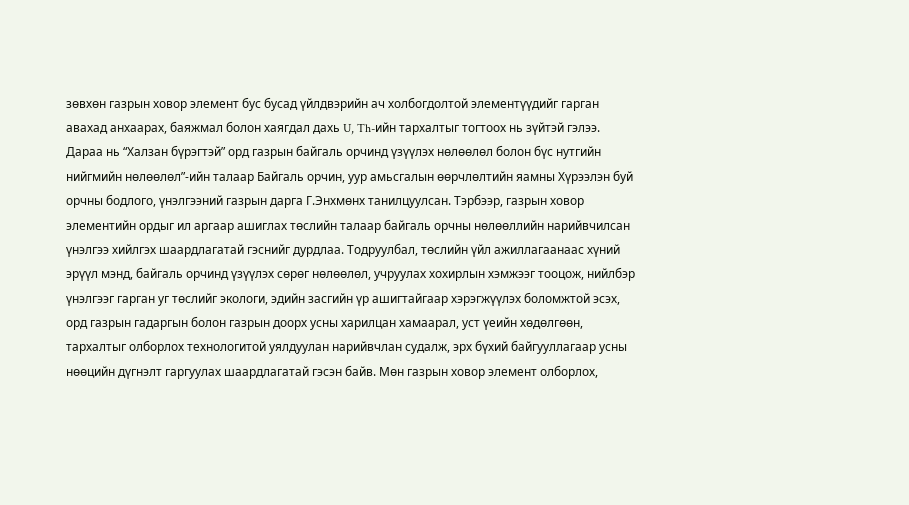зөвхөн газрын ховор элемент бус бусад үйлдвэрийн ач холбогдолтой элементүүдийг гарган авахад анхаарах, баяжмал болон хаягдал дахь U, Th-ийн тархалтыг тогтоох нь зүйтэй гэлээ. Дараа нь “Халзан бүрэгтэй” орд газрын байгаль орчинд үзүүлэх нөлөөлөл болон бүс нутгийн нийгмийн нөлөөлөл”-ийн талаар Байгаль орчин, уур амьсгалын өөрчлөлтийн яамны Хүрээлэн буй орчны бодлого, үнэлгээний газрын дарга Г.Энхмөнх танилцуулсан. Тэрбээр, газрын ховор элементийн ордыг ил аргаар ашиглах төслийн талаар байгаль орчны нөлөөллийн нарийвчилсан үнэлгээ хийлгэх шаардлагатай гэснийг дурдлаа. Тодруулбал, төслийн үйл ажиллагаанаас хүний эрүүл мэнд, байгаль орчинд үзүүлэх сөрөг нөлөөлөл, учруулах хохирлын хэмжээг тооцож, нийлбэр үнэлгээг гарган уг төслийг экологи, эдийн засгийн үр ашигтайгаар хэрэгжүүлэх боломжтой эсэх, орд газрын гадаргын болон газрын доорх усны харилцан хамаарал, уст үеийн хөдөлгөөн, тархалтыг олборлох технологитой уялдуулан нарийвчлан судалж, эрх бүхий байгууллагаар усны нөөцийн дүгнэлт гаргуулах шаардлагатай гэсэн байв. Мөн газрын ховор элемент олборлох,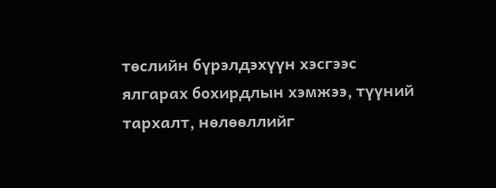төслийн бүрэлдэхүүн хэсгээс ялгарах бохирдлын хэмжээ, түүний тархалт, нөлөөллийг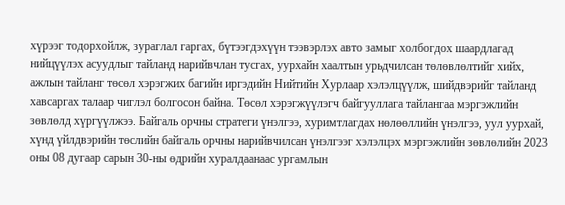хүрээг тодорхойлж, зураглал гаргах, бүтээгдэхүүн тээвэрлэх авто замыг холбогдох шаардлагад нийцүүлэх асуудлыг тайланд нарийвчлан тусгах, уурхайн хаалтын урьдчилсан төлөвлөлтийг хийх, ажлын тайланг төсөл хэрэгжих багийн иргэдийн Нийтийн Хурлаар хэлэлцүүлж, шийдвэрийг тайланд хавсаргах талаар чиглэл болгосон байна. Төсөл хэрэгжүүлэгч байгууллага тайлангаа мэргэжлийн зөвлөлд хүргүүлжээ. Байгаль орчны стратеги үнэлгээ, хуримтлагдах нөлөөллийн үнэлгээ, уул уурхай, хүнд үйлдвэрийн төслийн байгаль орчны нарийвчилсан үнэлгээг хэлэлцэх мэргэжлийн зөвлөлийн 2023 оны 08 дугаар сарын 30-ны өдрийн хуралдаанаас ургамлын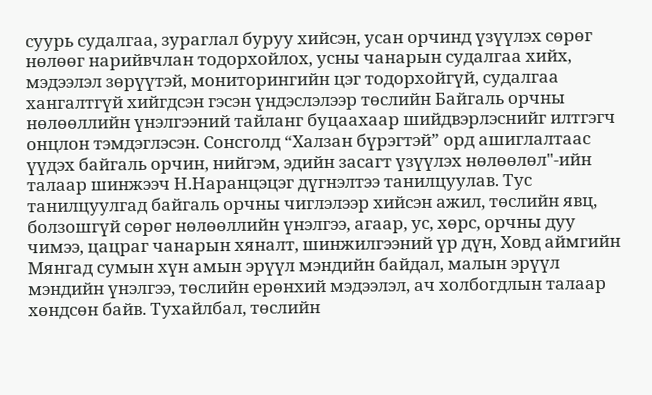суурь судалгаа, зураглал буруу хийсэн, усан орчинд үзүүлэх сөрөг нөлөөг нарийвчлан тодорхойлох, усны чанарын судалгаа хийх, мэдээлэл зөрүүтэй, мониторингийн цэг тодорхойгүй, судалгаа хангалтгүй хийгдсэн гэсэн үндэслэлээр төслийн Байгаль орчны нөлөөллийн үнэлгээний тайланг буцаахаар шийдвэрлэснийг илтгэгч онцлон тэмдэглэсэн. Сонсголд “Халзан бүрэгтэй” орд ашиглалтаас үүдэх байгаль орчин, нийгэм, эдийн засагт үзүүлэх нөлөөлөл"-ийн талаар шинжээч Н.Наранцэцэг дүгнэлтээ танилцуулав. Тус танилцуулгад байгаль орчны чиглэлээр хийсэн ажил, төслийн явц, болзошгүй сөрөг нөлөөллийн үнэлгээ, агаар, ус, хөрс, орчны дуу чимээ, цацраг чанарын хяналт, шинжилгээний үр дүн, Ховд аймгийн Мянгад сумын хүн амын эрүүл мэндийн байдал, малын эрүүл мэндийн үнэлгээ, төслийн ерөнхий мэдээлэл, ач холбогдлын талаар хөндсөн байв. Тухайлбал, төслийн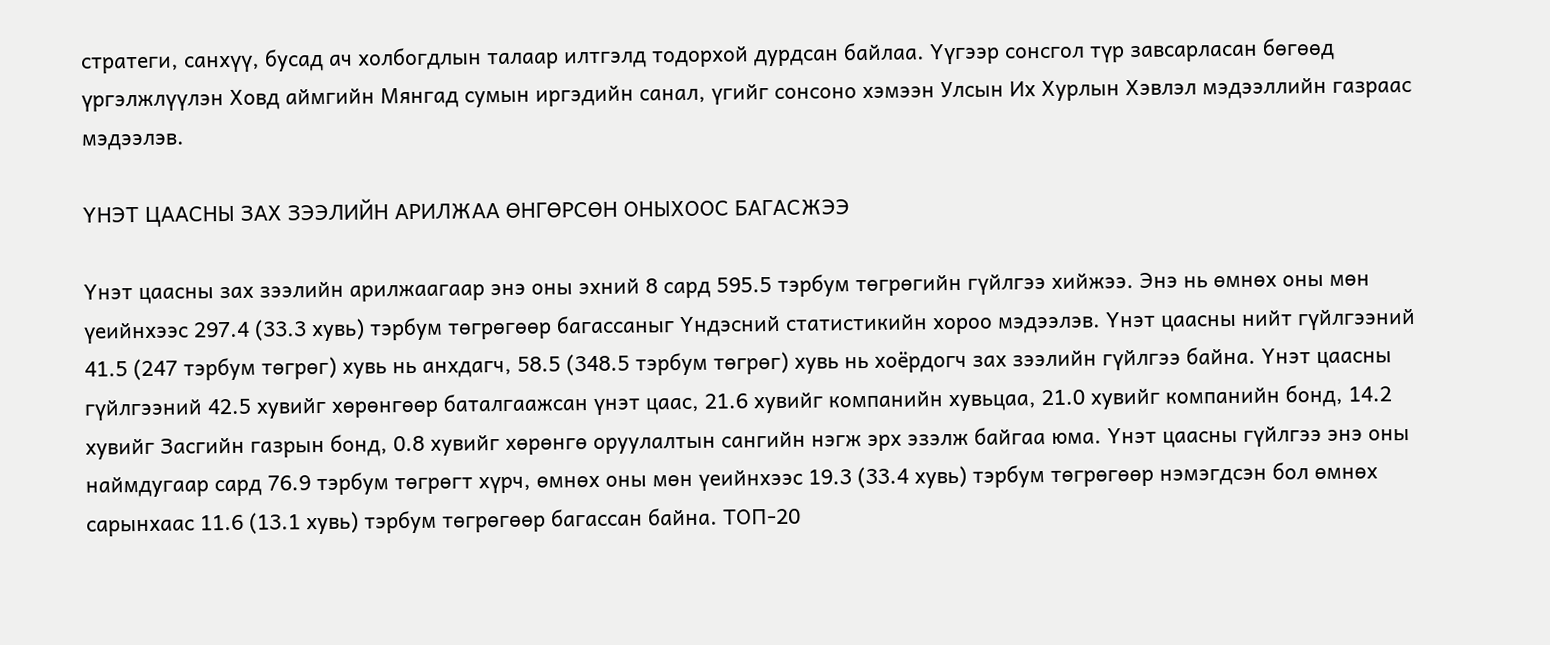стратеги, санхүү, бусад ач холбогдлын талаар илтгэлд тодорхой дурдсан байлаа. Үүгээр сонсгол түр завсарласан бөгөөд үргэлжлүүлэн Ховд аймгийн Мянгад сумын иргэдийн санал, үгийг сонсоно хэмээн Улсын Их Хурлын Хэвлэл мэдээллийн газраас мэдээлэв.

ҮНЭТ ЦААСНЫ ЗАХ ЗЭЭЛИЙН АРИЛЖАА ӨНГӨРСӨН ОНЫХООС БАГАСЖЭЭ

Үнэт цаасны зах зээлийн арилжаагаар энэ оны эхний 8 сард 595.5 тэрбум төгрөгийн гүйлгээ хийжээ. Энэ нь өмнөх оны мөн үеийнхээс 297.4 (33.3 хувь) тэрбум төгрөгөөр багассаныг Үндэсний статистикийн хороо мэдээлэв. Үнэт цаасны нийт гүйлгээний 41.5 (247 тэрбум төгрөг) хувь нь анхдагч, 58.5 (348.5 тэрбум төгрөг) хувь нь хоёрдогч зах зээлийн гүйлгээ байна. Үнэт цаасны гүйлгээний 42.5 хувийг хөрөнгөөр баталгаажсан үнэт цаас, 21.6 хувийг компанийн хувьцаа, 21.0 хувийг компанийн бонд, 14.2 хувийг Засгийн газрын бонд, 0.8 хувийг хөрөнгө оруулалтын сангийн нэгж эрх эзэлж байгаа юма. Үнэт цаасны гүйлгээ энэ оны наймдугаар сард 76.9 тэрбум төгрөгт хүрч, өмнөх оны мөн үеийнхээс 19.3 (33.4 хувь) тэрбум төгрөгөөр нэмэгдсэн бол өмнөх сарынхаас 11.6 (13.1 хувь) тэрбум төгрөгөөр багассан байна. ТОП-20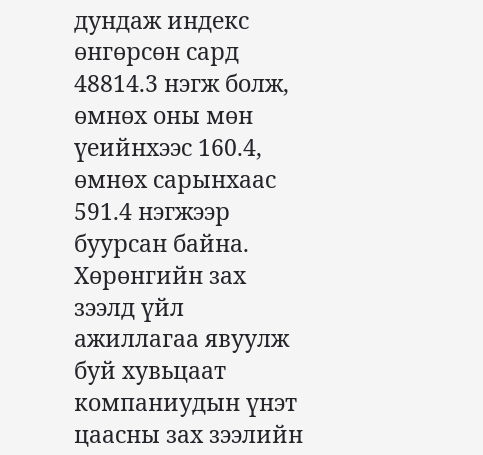дундаж индекс өнгөрсөн сард 48814.3 нэгж болж, өмнөх оны мөн үеийнхээс 160.4, өмнөх сарынхаас 591.4 нэгжээр буурсан байна. Хөрөнгийн зах зээлд үйл ажиллагаа явуулж буй хувьцаат компаниудын үнэт цаасны зах зээлийн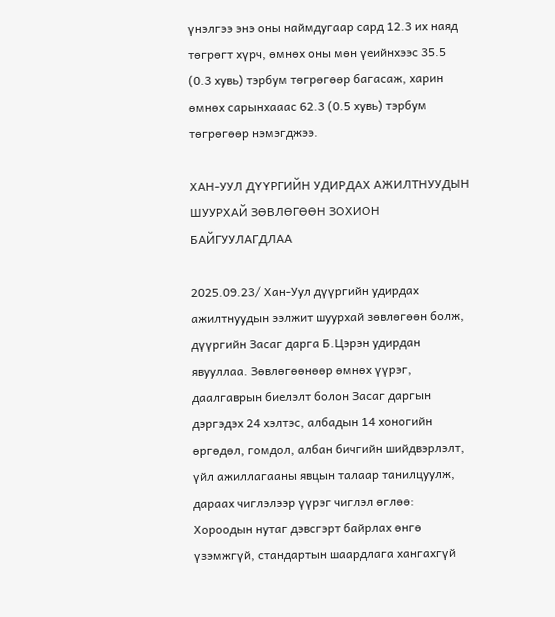үнэлгээ энэ оны наймдугаар сард 12.3 их наяд төгрөгт хүрч, өмнөх оны мөн үеийнхээс 35.5 (0.3 хувь) тэрбум төгрөгөөр багасаж, харин өмнөх сарынхааас 62.3 (0.5 хувь) тэрбум төгрөгөөр нэмэгджээ.

ХАН-УУЛ ДҮҮРГИЙН УДИРДАХ АЖИЛТНУУДЫН ШУУРХАЙ ЗӨВЛӨГӨӨН ЗОХИОН БАЙГУУЛАГДЛАА

2025.09.23/ Хан-Уул дүүргийн удирдах ажилтнуудын ээлжит шуурхай зөвлөгөөн болж, дүүргийн Засаг дарга Б.Цэрэн удирдан явууллаа. Зөвлөгөөнөөр өмнөх үүрэг, даалгаврын биелэлт болон Засаг даргын дэргэдэх 24 хэлтэс, албадын 14 хоногийн өргөдөл, гомдол, албан бичгийн шийдвэрлэлт, үйл ажиллагааны явцын талаар танилцуулж, дараах чиглэлээр үүрэг чиглэл өглөө: Хороодын нутаг дэвсгэрт байрлах өнгө үзэмжгүй, стандартын шаардлага хангахгүй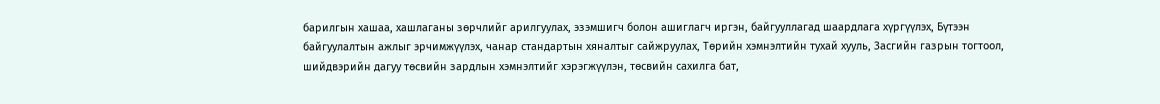барилгын хашаа, хашлаганы зөрчлийг арилгуулах, эзэмшигч болон ашиглагч иргэн, байгууллагад шаардлага хүргүүлэх, Бүтээн байгуулалтын ажлыг эрчимжүүлэх, чанар стандартын хяналтыг сайжруулах, Төрийн хэмнэлтийн тухай хууль, Засгийн газрын тогтоол, шийдвэрийн дагуу төсвийн зардлын хэмнэлтийг хэрэгжүүлэн, төсвийн сахилга бат,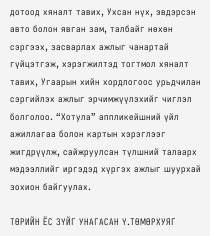дотоод хяналт тавих, Ухсан нүх, эвдэрсэн авто болон явган зам, талбайг нөхөн сэргээх, засварлах ажлыг чанартай гүйцэтгэж, хэрэгжилтэд тогтмол хяналт тавих, Угаарын хийн хордлогоос урьдчилан сэргийлэх ажлыг эрчимжүүлэхийг чиглэл болголоо. “Хотула” аппликейшний үйл ажиллагаа болон картын хэрэглээг жигдрүүлж, сайжруулсан түлшний талаарх мэдээллийг иргэдэд хүргэх ажлыг шуурхай зохион байгуулах.

ТӨРИЙН ЁС ЗҮЙГ УНАГАСАН Ү.ТӨМӨРХУЯГ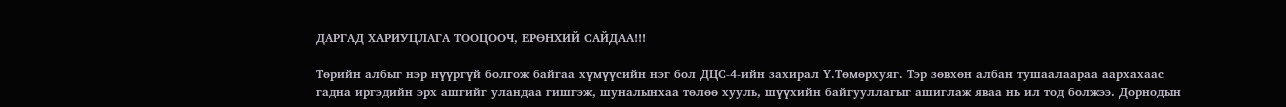ДАРГАД ХАРИУЦЛАГА ТООЦООЧ, ЕРӨНХИЙ САЙДАА!!!

Төрийн албыг нэр нүүргүй болгож байгаа хүмүүсийн нэг бол ДЦС-4-ийн захирал Ү.Төмөрхуяг. Тэр зөвхөн албан тушаалаараа аархахаас гадна иргэдийн эрх ашгийг уландаа гишгэж, шуналынхаа төлөө хууль, шүүхийн байгууллагыг ашиглаж яваа нь ил тод болжээ. Дорнодын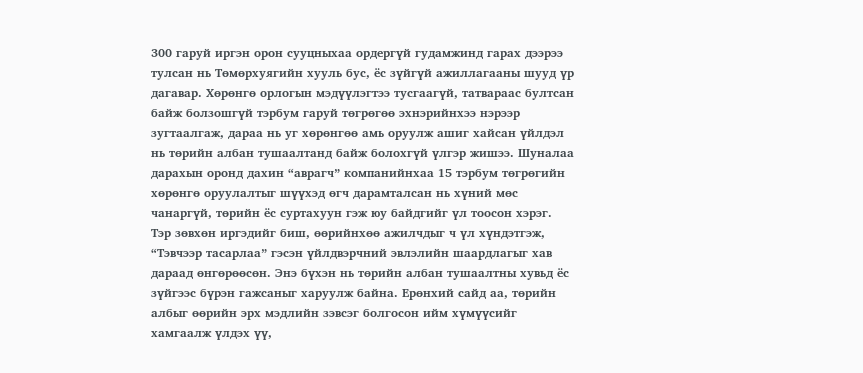300 гаруй иргэн орон сууцныхаа ордергүй гудамжинд гарах дээрээ тулсан нь Төмөрхуягийн хууль бус, ёс зүйгүй ажиллагааны шууд үр дагавар. Хөрөнгө орлогын мэдүүлэгтээ тусгаагүй, татвараас бултсан байж болзошгүй тэрбум гаруй төгрөгөө эхнэрийнхээ нэрээр зугтаалгаж, дараа нь уг хөрөнгөө амь оруулж ашиг хайсан үйлдэл нь төрийн албан тушаалтанд байж болохгүй үлгэр жишээ. Шуналаа дарахын оронд дахин “аврагч” компанийнхаа 15 тэрбум төгрөгийн хөрөнгө оруулалтыг шүүхэд өгч дарамталсан нь хүний мөс чанаргүй, төрийн ёс суртахуун гэж юу байдгийг үл тоосон хэрэг. Тэр зөвхөн иргэдийг биш, өөрийнхөө ажилчдыг ч үл хүндэтгэж, “Тэвчээр тасарлаа” гэсэн үйлдвэрчний эвлэлийн шаардлагыг хав дараад өнгөрөөсөн. Энэ бүхэн нь төрийн албан тушаалтны хувьд ёс зүйгээс бүрэн гажсаныг харуулж байна. Ерөнхий сайд аа, төрийн албыг өөрийн эрх мэдлийн зэвсэг болгосон ийм хүмүүсийг хамгаалж үлдэх үү,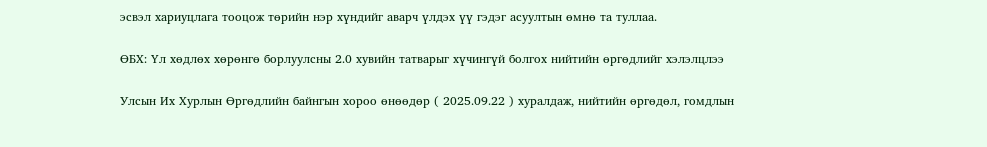эсвэл хариуцлага тооцож төрийн нэр хүндийг аварч үлдэх үү гэдэг асуултын өмнө та туллаа.

ӨБХ: Үл хөдлөх хөрөнгө борлуулсны 2.0 хувийн татварыг хүчингүй болгох нийтийн өргөдлийг хэлэлцлээ

Улсын Их Хурлын Өргөдлийн байнгын хороо өнөөдөр ( 2025.09.22 ) хуралдаж, нийтийн өргөдөл, гомдлын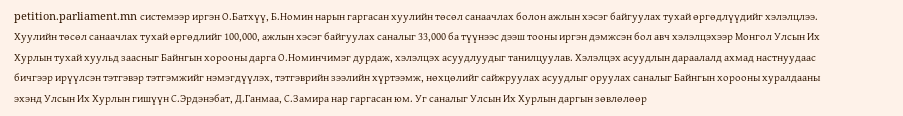petition.parliament.mn системээр иргэн О.Батхүү, Б.Номин нарын гаргасан хуулийн төсөл санаачлах болон ажлын хэсэг байгуулах тухай өргөдлүүдийг хэлэлцлээ. Хуулийн төсөл санаачлах тухай өргөдлийг 100,000, ажлын хэсэг байгуулах саналыг 33,000 ба түүнээс дээш тооны иргэн дэмжсэн бол авч хэлэлцэхээр Монгол Улсын Их Хурлын тухай хуульд заасныг Байнгын хорооны дарга О.Номинчимэг дурдаж, хэлэлцэх асуудлуудыг танилцуулав. Хэлэлцэх асуудлын дараалалд ахмад настнуудаас бичгээр ирүүлсэн тэтгэвэр тэтгэмжийг нэмэгдүүлэх, тэтгэврийн зээлийн хүртээмж, нөхцөлийг сайжруулах асуудлыг оруулах саналыг Байнгын хорооны хуралдааны эхэнд Улсын Их Хурлын гишүүн С.Эрдэнэбат, Д.Ганмаа, С.Замира нар гаргасан юм. Уг саналыг Улсын Их Хурлын даргын зөвлөлөөр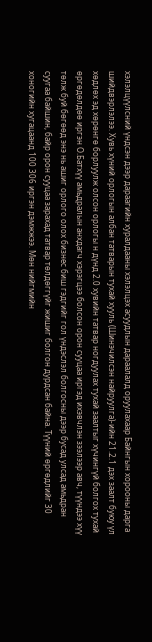хэлэлцүүлсний үндсэн дээр дараагийн хуралдааны хэлэлцэх асуудлын дараалалд оруулахаар Байнгын хорооны дарга шийдвэрлэлээ. Хувь хүний орлогын албан татварын тухай хууль (Шинэчилсэн найруулга)-ийн 21.2.1 дэх заалт буюу үл хөдлөх эд хөрөнгө борлуулж олсон орлогы н дүнд 2.0 хувийн татвар ногдуулах тухай заалтыг хүчингүй болгох тухай өргөдөлдөө иргэн О.Батхүү амьдралын анхдагч хэрэгцээ болсон орон сууцаа иргэд ихэвчлэн зээлээр авч, түүндээ хүү төлж буй бөгөөд энэ нь ашиг орлого олох бизнес биш гэдгийг гол үндэслэл болгосны дээр бусад улсад амьдран суугаа байшин, байр орон сууцаа зарахад татвар төлдөггүйг жишиг болгон дурдсан байна. Түүний өргөдлийг 30 хоногийн хугацаанд 100 306 иргэн дэмжжээ. Мөн нийгмийн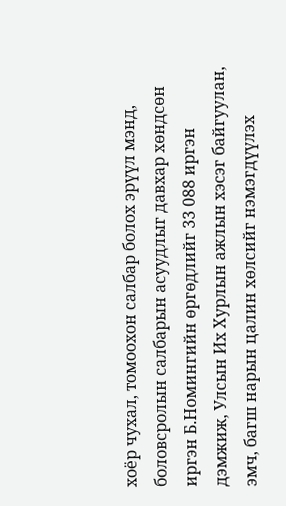хоёр чухал, томоохон салбар болох эрүүл мэнд, боловсролын салбарын асуудлыг давхар хөндсөн иргэн Б.Номингийн өргөдлийг 33 088 иргэн дэмжиж, Улсын Их Хурлын ажлын хэсэг байгуулан, эмч, багш нарын цалин хөлсийг нэмэгдүүлэх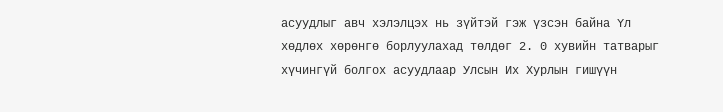асуудлыг авч хэлэлцэх нь зүйтэй гэж үзсэн байна Үл хөдлөх хөрөнгө борлуулахад төлдөг 2. 0 хувийн татварыг хүчингүй болгох асуудлаар Улсын Их Хурлын гишүүн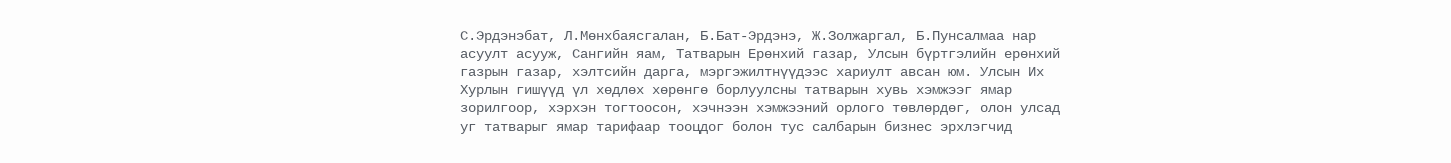С.Эрдэнэбат, Л.Мөнхбаясгалан, Б.Бат-Эрдэнэ, Ж.Золжаргал, Б.Пунсалмаа нар асуулт асууж, Сангийн яам, Татварын Ерөнхий газар, Улсын бүртгэлийн ерөнхий газрын газар, хэлтсийн дарга, мэргэжилтнүүдээс хариулт авсан юм. Улсын Их Хурлын гишүүд үл хөдлөх хөрөнгө борлуулсны татварын хувь хэмжээг ямар зорилгоор, хэрхэн тогтоосон, хэчнээн хэмжээний орлого төвлөрдөг, олон улсад уг татварыг ямар тарифаар тооцдог болон тус салбарын бизнес эрхлэгчид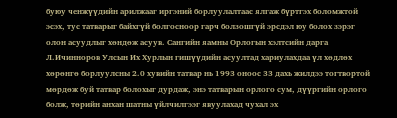буюу ченжүүдийн арилжааг иргэний борлуулалтаас ялгаж бүртгэх боломжтой эсэх, тус татварыг байхгүй болгосноор гарч болзошгүй эрсдэл юу болох зэрэг олон асуудлыг хөндөж асуув. Сангийн яамны Орлогын хэлтсийн дарга Л.Ичинноров Улсын Их Хурлын гишүүдийн асуултад хариулахдаа үл хөдлөх хөрөнгө борлуулсны 2.0 хувийн татвар нь 1993 оноос 33 дахь жилдээ тогтвортой мөрдөж буй татвар болохыг дурдаж, энэ татварын орлого сум, дүүргийн орлого болж, төрийн анхан шатны үйлчилгээг явуулахад чухал эх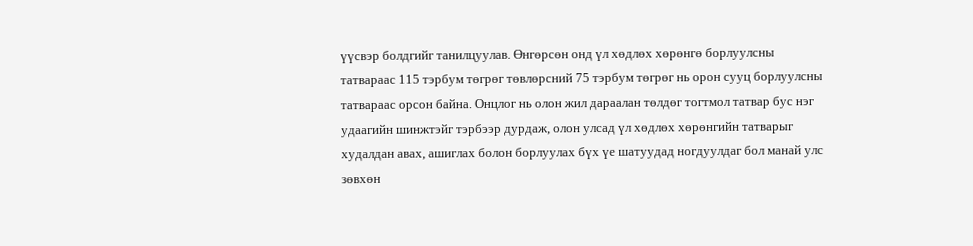үүсвэр болдгийг танилцуулав. Өнгөрсөн онд үл хөдлөх хөрөнгө борлуулсны татвараас 115 тэрбум төгрөг төвлөрсний 75 тэрбум төгрөг нь орон сууц борлуулсны татвараас орсон байна. Онцлог нь олон жил дараалан төлдөг тогтмол татвар бус нэг удаагийн шинжтэйг тэрбээр дурдаж, олон улсад үл хөдлөх хөрөнгийн татварыг худалдан авах, ашиглах болон борлуулах бүх үе шатуудад ногдуулдаг бол манай улс зөвхөн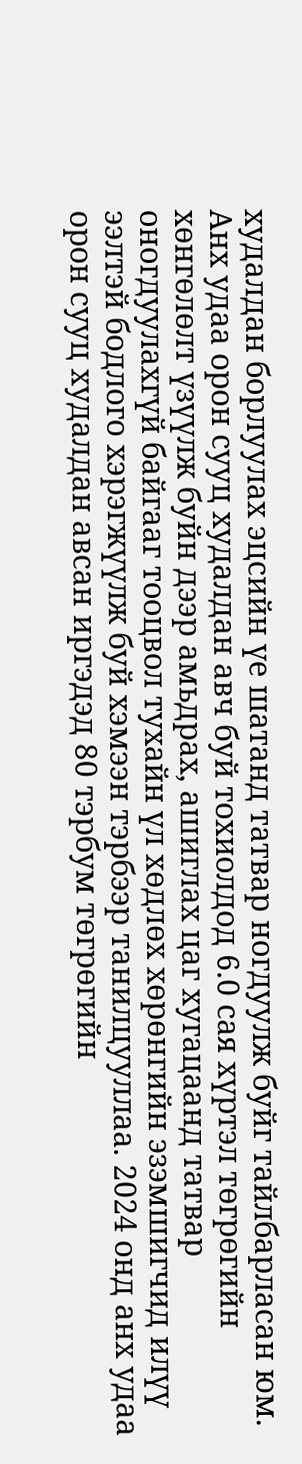худалдан борлуулах эцсийн үе шатанд татвар ногдуулж буйг тайлбарласан юм. Анх удаа орон сууц худалдан авч буй тохиолдод 6.0 сая хүртэл төгрөгийн хөнгөлөлт үзүүлж буйн дээр амьдрах, ашиглах цаг хугацаанд татвар оногдуулахгүй байгааг тооцвол тухайн үл хөдлөх хөрөнгийн эзэмшигчид илүү ээлтэй бодлого хэрэгжүүлж буй хэмээн тэрбээр танилцууллаа. 2024 онд анх удаа орон сууц худалдан авсан иргэдэд 80 тэрбум төгрөгийн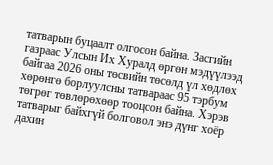татварын буцаалт олгосон байна. Засгийн газраас Улсын Их Хуралд өргөн мэдүүлээд байгаа 2026 оны төсвийн төсөлд үл хөдлөх хөрөнгө борлуулсны татвараас 95 тэрбум төгрөг төвлөрөхөөр тооцсон байна. Хэрэв татварыг байхгүй болговол энэ дүнг хоёр дахин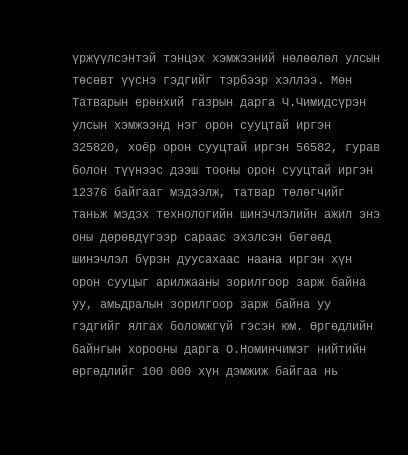үржүүлсэнтэй тэнцэх хэмжээний нөлөөлөл улсын төсөвт үүснэ гэдгийг тэрбээр хэллээ. Мөн Татварын ерөнхий газрын дарга Ч.Чимидсүрэн улсын хэмжээнд нэг орон сууцтай иргэн 325820, хоёр орон сууцтай иргэн 56582, гурав болон түүнээс дээш тооны орон сууцтай иргэн 12376 байгааг мэдээлж, татвар төлөгчийг таньж мэдэх технологийн шинэчлэлийн ажил энэ оны дөрөвдүгээр сараас эхэлсэн бөгөөд шинэчлэл бүрэн дуусахаас наана иргэн хүн орон сууцыг арилжааны зорилгоор зарж байна уу, амьдралын зорилгоор зарж байна уу гэдгийг ялгах боломжгүй гэсэн юм. Өргөдлийн байнгын хорооны дарга О.Номинчимэг нийтийн өргөдлийг 100 000 хүн дэмжиж байгаа нь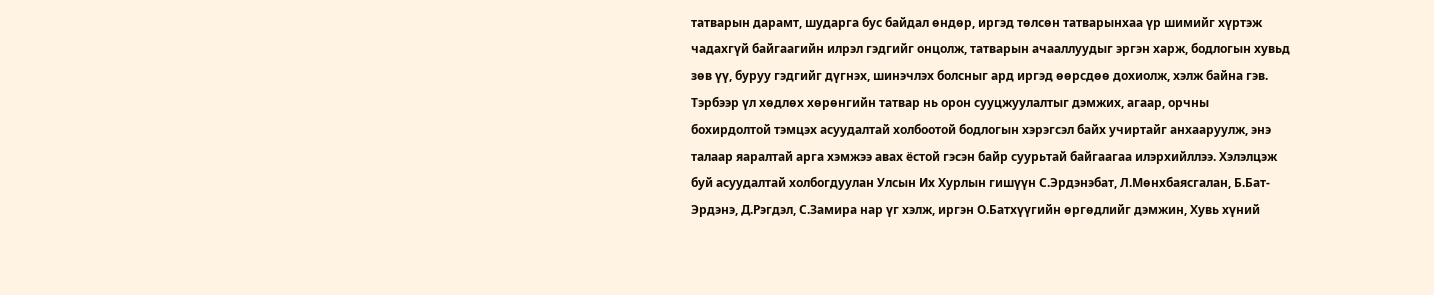татварын дарамт, шударга бус байдал өндөр, иргэд төлсөн татварынхаа үр шимийг хүртэж чадахгүй байгаагийн илрэл гэдгийг онцолж, татварын ачааллуудыг эргэн харж, бодлогын хувьд зөв үү, буруу гэдгийг дүгнэх, шинэчлэх болсныг ард иргэд өөрсдөө дохиолж, хэлж байна гэв. Тэрбээр үл хөдлөх хөрөнгийн татвар нь орон сууцжуулалтыг дэмжих, агаар, орчны бохирдолтой тэмцэх асуудалтай холбоотой бодлогын хэрэгсэл байх учиртайг анхааруулж, энэ талаар яаралтай арга хэмжээ авах ёстой гэсэн байр суурьтай байгаагаа илэрхийллээ. Хэлэлцэж буй асуудалтай холбогдуулан Улсын Их Хурлын гишүүн С.Эрдэнэбат, Л.Мөнхбаясгалан, Б.Бат-Эрдэнэ, Д.Рэгдэл, С.Замира нар үг хэлж, иргэн О.Батхүүгийн өргөдлийг дэмжин, Хувь хүний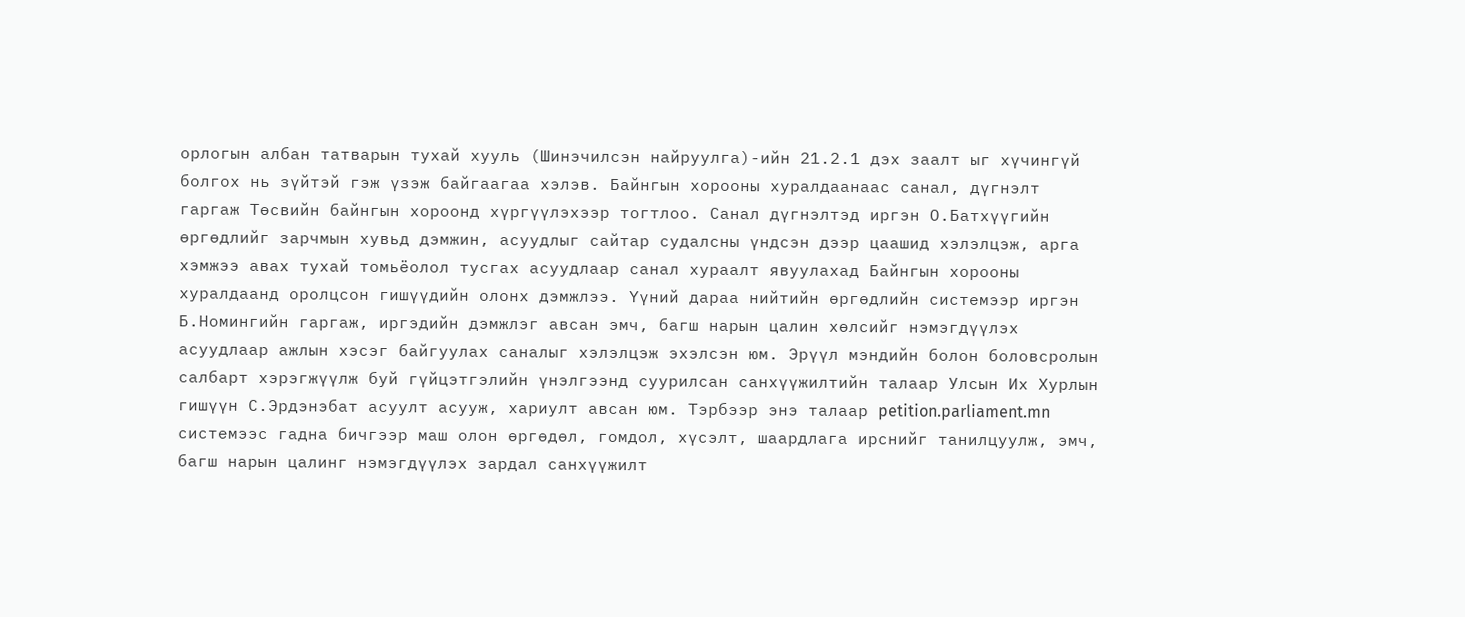орлогын албан татварын тухай хууль (Шинэчилсэн найруулга)-ийн 21.2.1 дэх заалт ыг хүчингүй болгох нь зүйтэй гэж үзэж байгаагаа хэлэв. Байнгын хорооны хуралдаанаас санал, дүгнэлт гаргаж Төсвийн байнгын хороонд хүргүүлэхээр тогтлоо. Санал дүгнэлтэд иргэн О.Батхүүгийн өргөдлийг зарчмын хувьд дэмжин, асуудлыг сайтар судалсны үндсэн дээр цаашид хэлэлцэж, арга хэмжээ авах тухай томьёолол тусгах асуудлаар санал хураалт явуулахад Байнгын хорооны хуралдаанд оролцсон гишүүдийн олонх дэмжлээ. Үүний дараа нийтийн өргөдлийн системээр иргэн Б.Номингийн гаргаж, иргэдийн дэмжлэг авсан эмч, багш нарын цалин хөлсийг нэмэгдүүлэх асуудлаар ажлын хэсэг байгуулах саналыг хэлэлцэж эхэлсэн юм. Эрүүл мэндийн болон боловсролын салбарт хэрэгжүүлж буй гүйцэтгэлийн үнэлгээнд суурилсан санхүүжилтийн талаар Улсын Их Хурлын гишүүн С.Эрдэнэбат асуулт асууж, хариулт авсан юм. Тэрбээр энэ талаар petition.parliament.mn системээс гадна бичгээр маш олон өргөдөл, гомдол, хүсэлт, шаардлага ирснийг танилцуулж, эмч, багш нарын цалинг нэмэгдүүлэх зардал санхүүжилт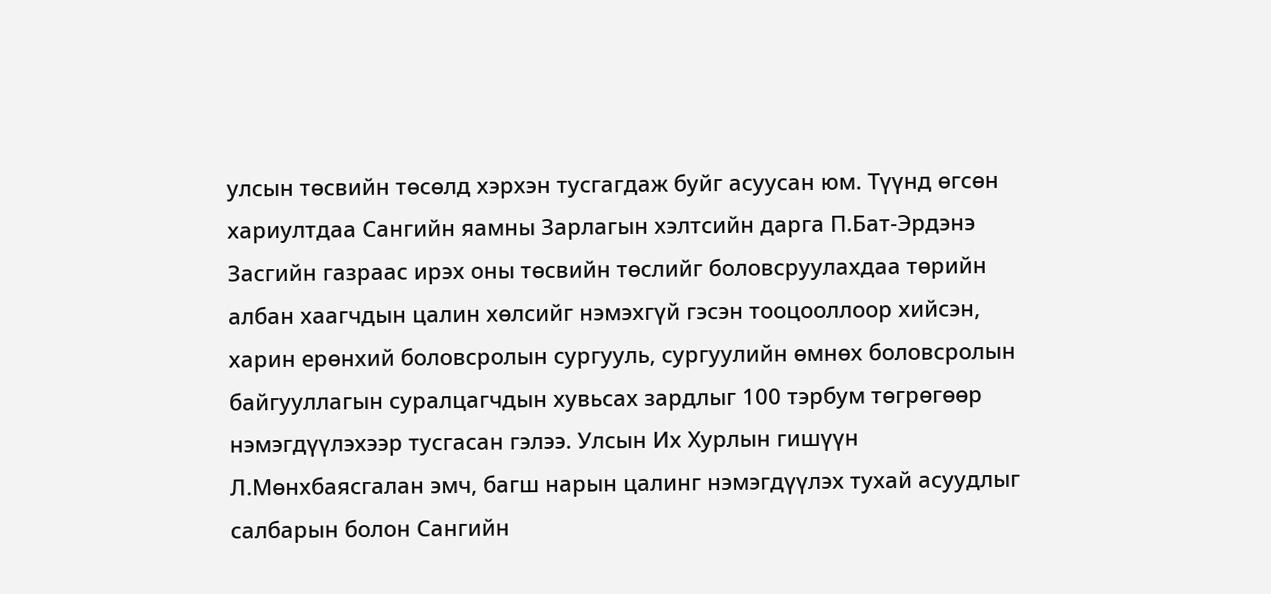улсын төсвийн төсөлд хэрхэн тусгагдаж буйг асуусан юм. Түүнд өгсөн хариултдаа Сангийн яамны Зарлагын хэлтсийн дарга П.Бат-Эрдэнэ Засгийн газраас ирэх оны төсвийн төслийг боловсруулахдаа төрийн албан хаагчдын цалин хөлсийг нэмэхгүй гэсэн тооцооллоор хийсэн, харин ерөнхий боловсролын сургууль, сургуулийн өмнөх боловсролын байгууллагын суралцагчдын хувьсах зардлыг 100 тэрбум төгрөгөөр нэмэгдүүлэхээр тусгасан гэлээ. Улсын Их Хурлын гишүүн Л.Мөнхбаясгалан эмч, багш нарын цалинг нэмэгдүүлэх тухай асуудлыг салбарын болон Сангийн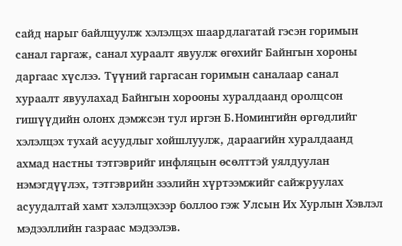сайд нарыг байлцуулж хэлэлцэх шаардлагатай гэсэн горимын санал гаргаж, санал хураалт явуулж өгөхийг Байнгын хороны даргаас хүслээ. Түүний гаргасан горимын саналаар санал хураалт явуулахад Байнгын хорооны хуралдаанд оролцсон гишүүдийн олонх дэмжсэн тул иргэн Б.Номингийн өргөдлийг хэлэлцэх тухай асуудлыг хойшлуулж, дараагийн хуралдаанд ахмад настны тэтгэврийг инфляцын өсөлттэй уялдуулан нэмэгдүүлэх, тэтгэврийн зээлийн хүртээмжийг сайжруулах асуудалтай хамт хэлэлцэхээр боллоо гэж Улсын Их Хурлын Хэвлэл мэдээллийн газраас мэдээлэв.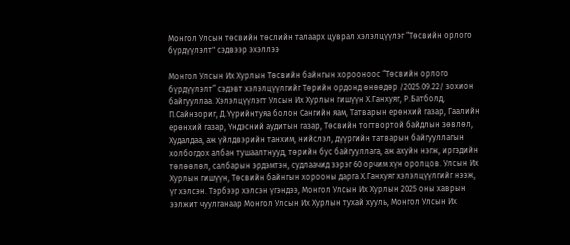Монгол Улсын төсвийн төслийн талаарх цуврал хэлэлцүүлэг “Төсвийн орлого бүрдүүлэлт" сэдвээр эхэллээ

Монгол Улсын Их Хурлын Төсвийн байнгын хорооноос “Төсвийн орлого бүрдүүлэлт” сэдэвт хэлэлцүүлгийг Төрийн ордонд өнөөдөр /2025.09.22/ зохион байгууллаа. Хэлэлцүүлэгт Улсын Их Хурлын гишүүн Х.Ганхуяг, Р.Батболд, П.Сайнзориг, Д.Үүрийнтуяа болон Сангийн яам, Татварын ерөнхий газар, Гаалийн ерөнхий газар, Үндэсний аудитын газар, Төсвийн тогтвортой байдлын зөвлөл, Худалдаа, аж үйлдвэрийн танхим, нийслэл, дүүргийн татварын байгууллагын холбогдох албан тушаалтнууд, төрийн бус байгууллага, аж ахуйн нэгж, иргэдийн төлөөлөл, салбарын эрдэмтэн, судлаачид зэрэг 60 орчим хүн оролцов. Улсын Их Хурлын гишүүн, Төсвийн байнгын хорооны дарга Х.Ганхуяг хэлэлцүүлгийг нээж, үг хэлсэн. Тэрбээр хэлсэн үгэндээ, Монгол Улсын Их Хурлын 2025 оны хаврын ээлжит чуулганаар Монгол Улсын Их Хурлын тухай хууль, Монгол Улсын Их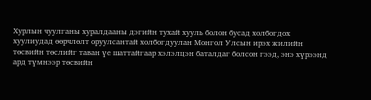Хурлын чуулганы хуралдааны дэгийн тухай хууль болон бусад холбогдох хуулиудад өөрчлөлт оруулсантай холбогдуулан Монгол Улсын ирэх жилийн төсвийн төслийг таван үе шаттайгаар хэлэлцэн баталдаг болсон гээд, энэ хүрээнд ард түмнээр төсвийн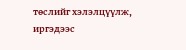төслийг хэлэлцүүлж, иргэдээс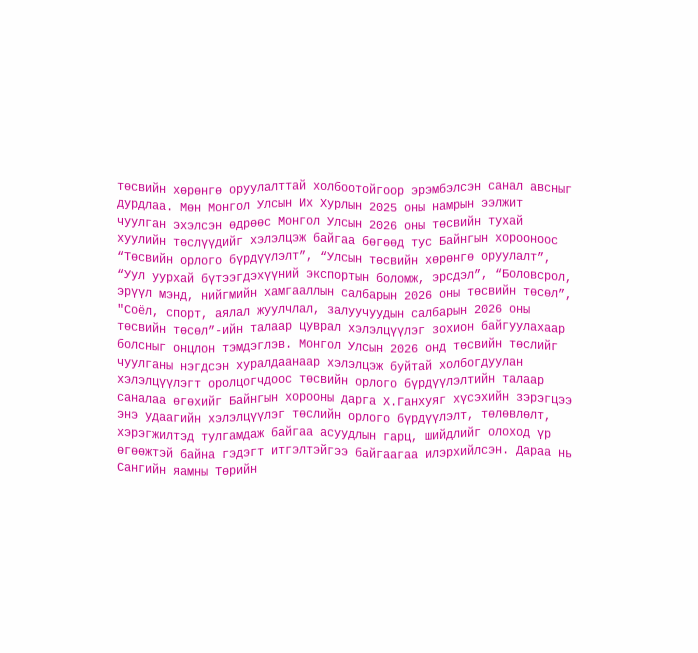төсвийн хөрөнгө оруулалттай холбоотойгоор эрэмбэлсэн санал авсныг дурдлаа. Мөн Монгол Улсын Их Хурлын 2025 оны намрын ээлжит чуулган эхэлсэн өдрөөс Монгол Улсын 2026 оны төсвийн тухай хуулийн төслүүдийг хэлэлцэж байгаа бөгөөд тус Байнгын хорооноос “Төсвийн орлого бүрдүүлэлт”, “Улсын төсвийн хөрөнгө оруулалт”, “Уул уурхай бүтээгдэхүүний экспортын боломж, эрсдэл”, “Боловсрол, эрүүл мэнд, нийгмийн хамгааллын салбарын 2026 оны төсвийн төсөл”, "Соёл, спорт, аялал жуулчлал, залуучуудын салбарын 2026 оны төсвийн төсөл”-ийн талаар цуврал хэлэлцүүлэг зохион байгуулахаар болсныг онцлон тэмдэглэв. Монгол Улсын 2026 онд төсвийн төслийг чуулганы нэгдсэн хуралдаанаар хэлэлцэж буйтай холбогдуулан хэлэлцүүлэгт оролцогчдоос төсвийн орлого бүрдүүлэлтийн талаар саналаа өгөхийг Байнгын хорооны дарга Х.Ганхуяг хүсэхийн зэрэгцээ энэ удаагийн хэлэлцүүлэг төслийн орлого бүрдүүлэлт, төлөвлөлт, хэрэгжилтэд тулгамдаж байгаа асуудлын гарц, шийдлийг олоход үр өгөөжтэй байна гэдэгт итгэлтэйгээ байгаагаа илэрхийлсэн. Дараа нь Сангийн яамны Төрийн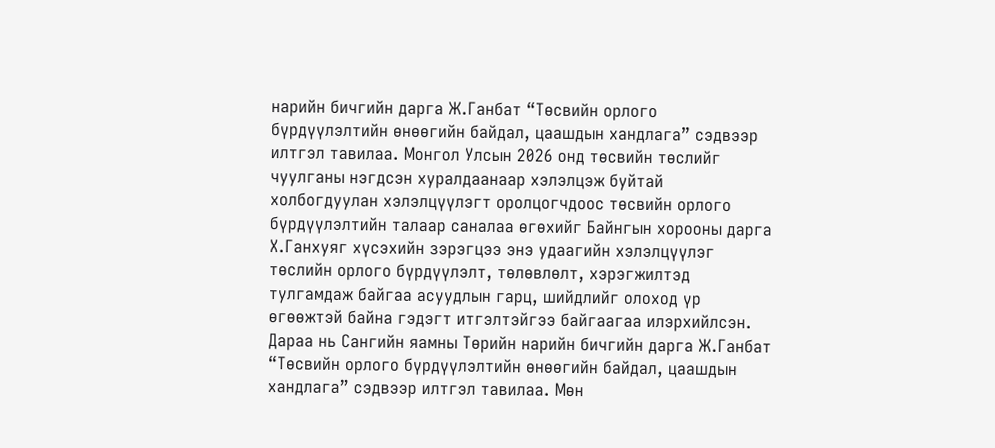нарийн бичгийн дарга Ж.Ганбат “Төсвийн орлого бүрдүүлэлтийн өнөөгийн байдал, цаашдын хандлага” сэдвээр илтгэл тавилаа. Монгол Улсын 2026 онд төсвийн төслийг чуулганы нэгдсэн хуралдаанаар хэлэлцэж буйтай холбогдуулан хэлэлцүүлэгт оролцогчдоос төсвийн орлого бүрдүүлэлтийн талаар саналаа өгөхийг Байнгын хорооны дарга Х.Ганхуяг хүсэхийн зэрэгцээ энэ удаагийн хэлэлцүүлэг төслийн орлого бүрдүүлэлт, төлөвлөлт, хэрэгжилтэд тулгамдаж байгаа асуудлын гарц, шийдлийг олоход үр өгөөжтэй байна гэдэгт итгэлтэйгээ байгаагаа илэрхийлсэн. Дараа нь Сангийн яамны Төрийн нарийн бичгийн дарга Ж.Ганбат “Төсвийн орлого бүрдүүлэлтийн өнөөгийн байдал, цаашдын хандлага” сэдвээр илтгэл тавилаа. Мөн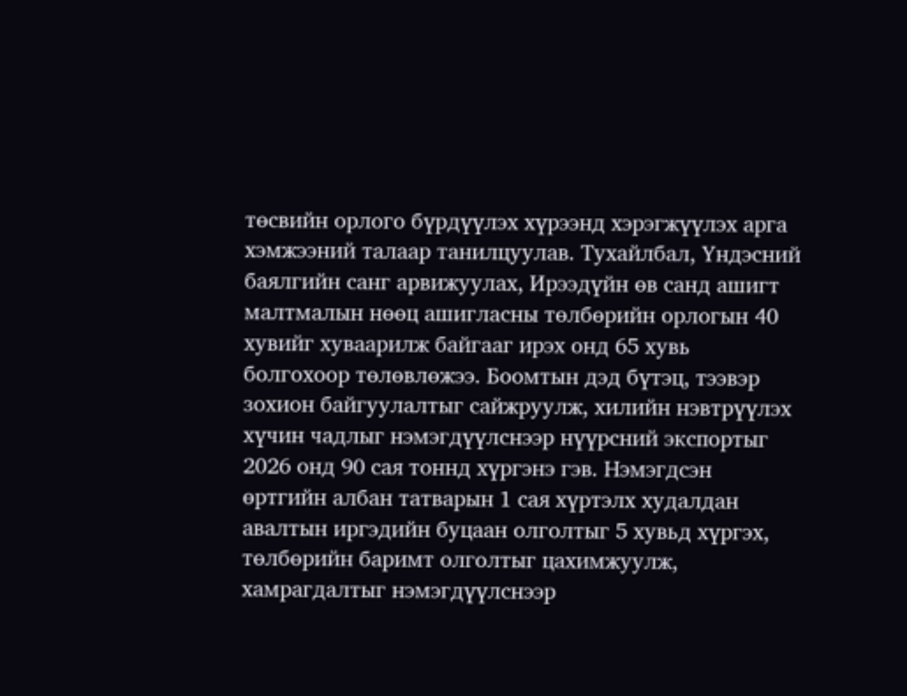төсвийн орлого бүрдүүлэх хүрээнд хэрэгжүүлэх арга хэмжээний талаар танилцуулав. Тухайлбал, Үндэсний баялгийн санг арвижуулах, Ирээдүйн өв санд ашигт малтмалын нөөц ашигласны төлбөрийн орлогын 40 хувийг хуваарилж байгааг ирэх онд 65 хувь болгохоор төлөвлөжээ. Боомтын дэд бүтэц, тээвэр зохион байгуулалтыг сайжруулж, хилийн нэвтрүүлэх хүчин чадлыг нэмэгдүүлснээр нүүрсний экспортыг 2026 онд 90 сая тоннд хүргэнэ гэв. Нэмэгдсэн өртгийн албан татварын 1 сая хүртэлх худалдан авалтын иргэдийн буцаан олголтыг 5 хувьд хүргэх, төлбөрийн баримт олголтыг цахимжуулж, хамрагдалтыг нэмэгдүүлснээр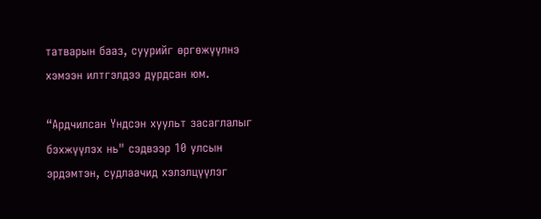татварын бааз, суурийг өргөжүүлнэ хэмээн илтгэлдээ дурдсан юм.

“Ардчилсан Үндсэн хуульт засаглалыг бэхжүүлэх нь" сэдвээр 10 улсын эрдэмтэн, судлаачид хэлэлцүүлэг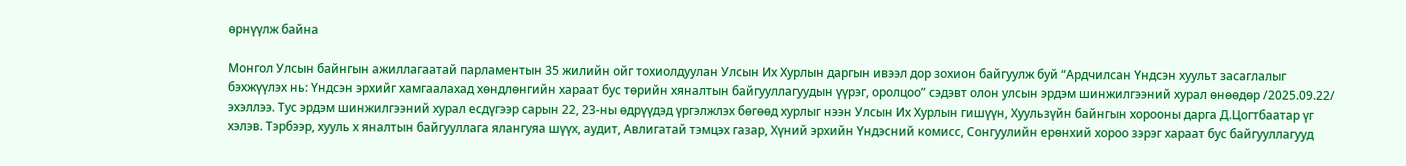өрнүүлж байна

Монгол Улсын байнгын ажиллагаатай парламентын 35 жилийн ойг тохиолдуулан Улсын Их Хурлын даргын ивээл дор зохион байгуулж буй “Ардчилсан Үндсэн хуульт засаглалыг бэхжүүлэх нь: Үндсэн эрхийг хамгаалахад хөндлөнгийн хараат бус төрийн хяналтын байгууллагуудын үүрэг, оролцоо” сэдэвт олон улсын эрдэм шинжилгээний хурал өнөөдөр /2025.09.22/ эхэллээ. Тус эрдэм шинжилгээний хурал есдүгээр сарын 22, 23-ны өдрүүдэд үргэлжлэх бөгөөд хурлыг нээн Улсын Их Хурлын гишүүн, Хуульзүйн байнгын хорооны дарга Д.Цогтбаатар үг хэлэв. Тэрбээр, хууль х яналтын байгууллага ялангуяа шүүх, аудит, Авлигатай тэмцэх газар, Хүний эрхийн Үндэсний комисс, Сонгуулийн ерөнхий хороо зэрэг хараат бус байгууллагууд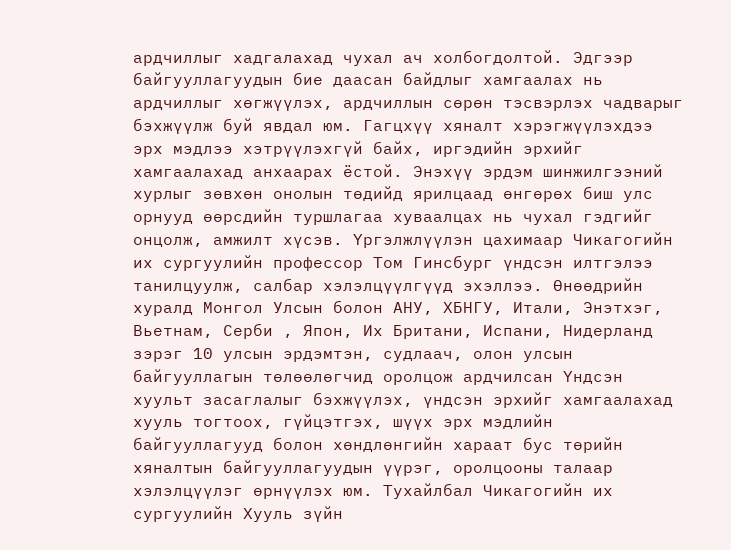ардчиллыг хадгалахад чухал ач холбогдолтой. Эдгээр байгууллагуудын бие даасан байдлыг хамгаалах нь ардчиллыг хөгжүүлэх, ардчиллын сөрөн тэсвэрлэх чадварыг бэхжүүлж буй явдал юм. Гагцхүү хяналт хэрэгжүүлэхдээ эрх мэдлээ хэтрүүлэхгүй байх, иргэдийн эрхийг хамгаалахад анхаарах ёстой. Энэхүү эрдэм шинжилгээний хурлыг зөвхөн онолын төдийд ярилцаад өнгөрөх биш улс орнууд өөрсдийн туршлагаа хуваалцах нь чухал гэдгийг онцолж, амжилт хүсэв. Үргэлжлүүлэн цахимаар Чикагогийн их сургуулийн профессор Том Гинсбург үндсэн илтгэлээ танилцуулж, салбар хэлэлцүүлгүүд эхэллээ. Өнөөдрийн хуралд Монгол Улсын болон АНУ, ХБНГУ, Итали, Энэтхэг, Вьетнам, Серби , Япон, Их Британи, Испани, Нидерланд зэрэг 10 улсын эрдэмтэн, судлаач, олон улсын байгууллагын төлөөлөгчид оролцож ардчилсан Үндсэн хуульт засаглалыг бэхжүүлэх, үндсэн эрхийг хамгаалахад хууль тогтоох, гүйцэтгэх, шүүх эрх мэдлийн байгууллагууд болон хөндлөнгийн хараат бус төрийн хяналтын байгууллагуудын үүрэг, оролцооны талаар хэлэлцүүлэг өрнүүлэх юм. Тухайлбал Чикагогийн их сургуулийн Хууль зүйн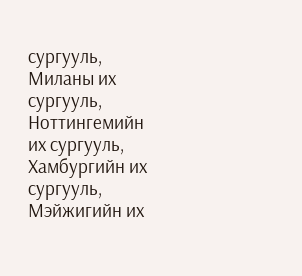сургууль, Миланы их сургууль, Ноттингемийн их сургууль, Хамбургийн их сургууль, Мэйжигийн их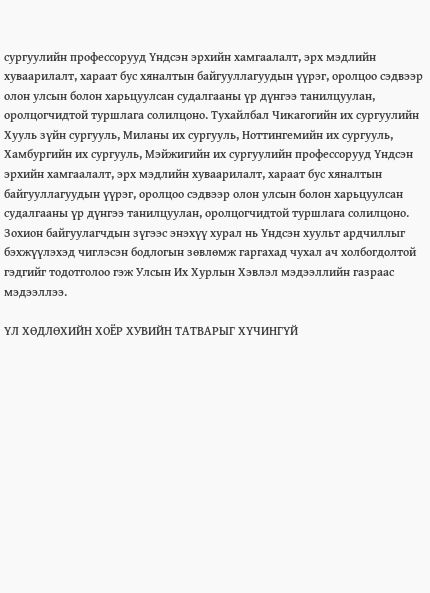сургуулийн профессорууд Үндсэн эрхийн хамгаалалт, эрх мэдлийн хуваарилалт, хараат бус хяналтын байгууллагуудын үүрэг, оролцоо сэдвээр олон улсын болон харьцуулсан судалгааны үр дүнгээ танилцуулан, оролцогчидтой туршлага солилцоно. Тухайлбал Чикагогийн их сургуулийн Хууль зүйн сургууль, Миланы их сургууль, Ноттингемийн их сургууль, Хамбургийн их сургууль, Мэйжигийн их сургуулийн профессорууд Үндсэн эрхийн хамгаалалт, эрх мэдлийн хуваарилалт, хараат бус хяналтын байгууллагуудын үүрэг, оролцоо сэдвээр олон улсын болон харьцуулсан судалгааны үр дүнгээ танилцуулан, оролцогчидтой туршлага солилцоно. Зохион байгуулагчдын зүгээс энэхүү хурал нь Үндсэн хуульт ардчиллыг бэхжүүлэхэд чиглэсэн бодлогын зөвлөмж гаргахад чухал ач холбогдолтой гэдгийг тодотголоо гэж Улсын Их Хурлын Хэвлэл мэдээллийн газраас мэдээллээ.

ҮЛ ХӨДЛӨХИЙН ХОЁР ХУВИЙН ТАТВАРЫГ ХҮЧИНГҮЙ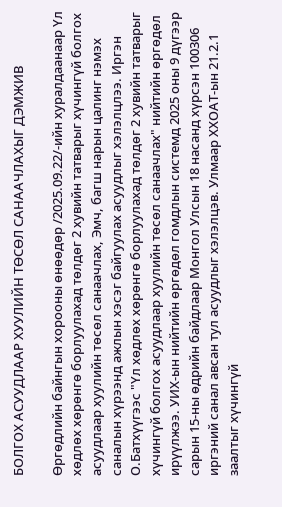БОЛГОХ АСУУДЛААР ХУУЛИЙН ТӨСӨЛ САНААЧЛАХЫГ ДЭМЖИВ

Өргөдлийн байнгын хорооны өнөөдөр /2025.09.22/-ийн хуралдаанаар Үл хөдлөх хөрөнгө борлуулахад төлдөг 2 хувийн татварыг хүчингүй болгох асуудлаар хуулийн төсөл санаачлах, Эмч, багш нарын цалинг нэмэх саналын хүрээнд ажлын хэсэг байгуулах асуудлыг хэлэлцлээ. Иргэн О.Батхүүгээс "Үл хөдлөх хөрөнгө борлуулахад төлдөг 2 хувийн татварыг хүчингүй болгох асуудлаар хуулийн төсөл санаачлах" нийтийн өргөдөл ирүүлжээ. УИХ-ын нийтийн өргөдөл гомдлын системд 2025 оны 9 дүгээр сарын 15-ны өдрийн байдлаар Монгол Улсын 18 насанд хүрсэн 100306 иргэний санал авсан тул асуудлыг хэлэлцэв. Улмаар ХХОАТ-ын 21.2.1 заалтыг хүчингүй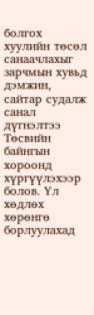болгох хуулийн төсөл санаачлахыг зарчмын хувьд дэмжин, сайтар судалж санал дүгнэлтээ Төсвийн байнгын хороонд хүргүүлэхээр болов. Үл хөдлөх хөрөнгө борлуулахад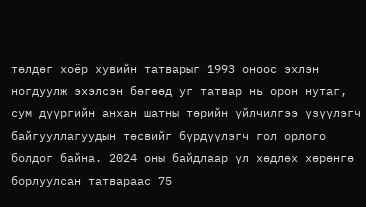төлдөг хоёр хувийн татварыг 1993 оноос эхлэн ногдуулж эхэлсэн бөгөөд уг татвар нь орон нутаг, сум дүүргийн анхан шатны төрийн үйлчилгээ үзүүлэгч байгууллагуудын төсвийг бүрдүүлэгч гол орлого болдог байна. 2024 оны байдлаар үл хөдлөх хөрөнгө борлуулсан татвараас 75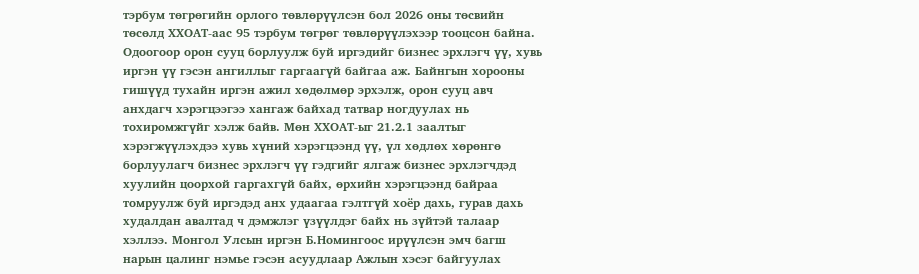тэрбум төгрөгийн орлого төвлөрүүлсэн бол 2026 оны төсвийн төсөлд ХХОАТ-аас 95 тэрбум төгрөг төвлөрүүлэхээр тооцсон байна. Одоогоор орон сууц борлуулж буй иргэдийг бизнес эрхлэгч үү, хувь иргэн үү гэсэн ангиллыг гаргаагүй байгаа аж. Байнгын хорооны гишүүд тухайн иргэн ажил хөдөлмөр эрхэлж, орон сууц авч анхдагч хэрэгцээгээ хангаж байхад татвар ногдуулах нь тохиромжгүйг хэлж байв. Мөн ХХОАТ-ыг 21.2.1 заалтыг хэрэгжүүлэхдээ хувь хүний хэрэгцээнд үү, үл хөдлөх хөрөнгө борлуулагч бизнес эрхлэгч үү гэдгийг ялгаж бизнес эрхлэгчдэд хуулийн цоорхой гаргахгүй байх, өрхийн хэрэгцээнд байраа томруулж буй иргэдэд анх удаагаа гэлтгүй хоёр дахь, гурав дахь худалдан авалтад ч дэмжлэг үзүүлдэг байх нь зүйтэй талаар хэллээ. Монгол Улсын иргэн Б.Номингоос ирүүлсэн эмч багш нарын цалинг нэмье гэсэн асуудлаар Ажлын хэсэг байгуулах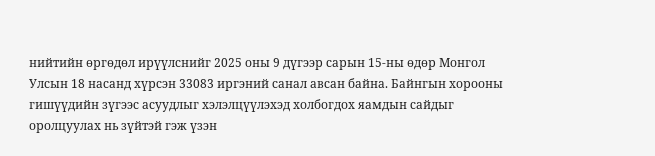нийтийн өргөдөл ирүүлснийг 2025 оны 9 дүгээр сарын 15-ны өдөр Монгол Улсын 18 насанд хүрсэн 33083 иргэний санал авсан байна. Байнгын хорооны гишүүдийн зүгээс асуудлыг хэлэлцүүлэхэд холбогдох яамдын сайдыг оролцуулах нь зүйтэй гэж үзэн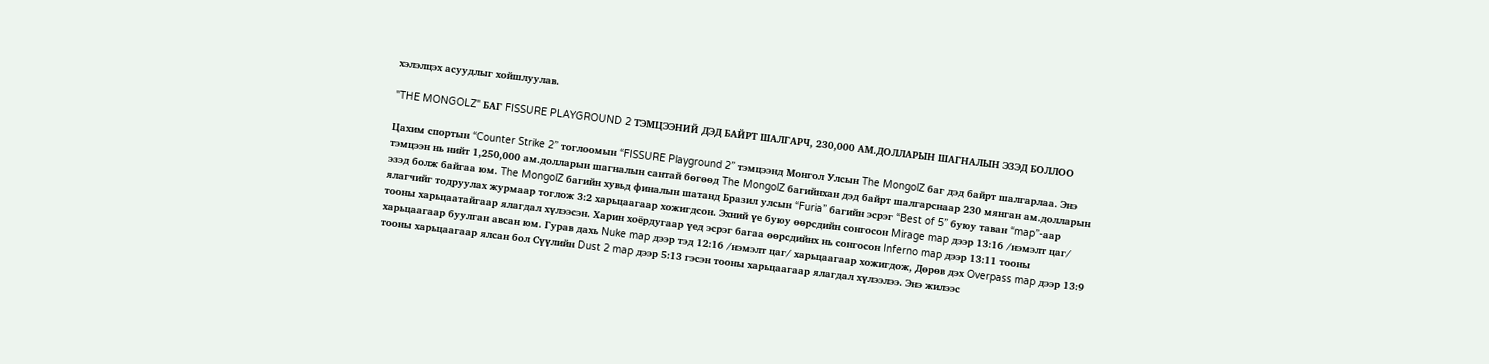хэлэлцэх асуудлыг хойшлуулав.

"THE MONGOLZ" БАГ FISSURE PLAYGROUND 2 ТЭМЦЭЭНИЙ ДЭД БАЙРТ ШАЛГАРЧ, 230,000 АМ.ДОЛЛАРЫН ШАГНАЛЫН ЭЗЭД БОЛЛОО

Цахим спортын “Counter Strike 2” тоглоомын “FISSURE Playground 2” тэмцээнд Монгол Улсын The MongolZ баг дэд байрт шалгарлаа. Энэ тэмцээн нь нийт 1,250,000 ам.долларын шагналын сантай бөгөөд The MongolZ багийнхан дэд байрт шалгарснаар 230 мянган ам.долларын эзэд болж байгаа юм. The MongolZ багийн хувьд финалын шатанд Бразил улсын “Furia” багийн эсрэг “Best of 5” буюу таван “map”-аар ялагчийг тодруулах журмаар тоглож 3:2 харьцаагаар хожигдсон. Эхний үе буюу өөрсдийн сонгосон Mirage map дээр 13:16 /нэмэлт цаг/ тооны харьцаатайгаар ялагдал хүлээсэн. Харин хоёрдугаар үед эсрэг багаа өөрсдийнх нь сонгосон Inferno map дээр 13:11 тооны харьцаагаар буулган авсан юм. Гурав дахь Nuke map дээр тэд 12:16 /нэмэлт цаг/ харьцаагаар хожигдож, Дөрөв дэх Overpass map дээр 13:9 тооны харьцаагаар ялсан бол Сүүлийн Dust 2 map дээр 5:13 гэсэн тооны харьцаагаар ялагдал хүлээлээ. Энэ жилээс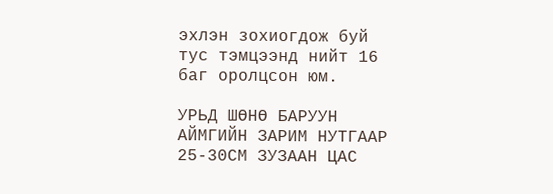эхлэн зохиогдож буй тус тэмцээнд нийт 16 баг оролцсон юм.

УРЬД ШӨНӨ БАРУУН АЙМГИЙН ЗАРИМ НУТГААР 25-30СМ ЗУЗААН ЦАС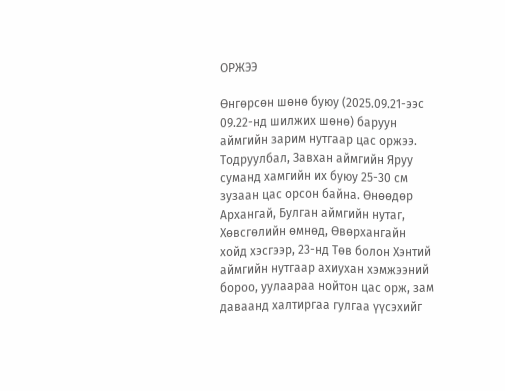ОРЖЭЭ

Өнгөрсөн шөнө буюу (2025.09.21-ээс 09.22-нд шилжих шөнө) баруун аймгийн зарим нутгаар цас оржээ. Тодруулбал, Завхан аймгийн Яруу суманд хамгийн их буюу 25-30 см зузаан цас орсон байна. Өнөөдөр Архангай, Булган аймгийн нутаг, Хөвсгөлийн өмнөд, Өвөрхангайн хойд хэсгээр, 23-нд Төв болон Хэнтий аймгийн нутгаар ахиухан хэмжээний бороо, уулаараа нойтон цас орж, зам даваанд халтиргаа гулгаа үүсэхийг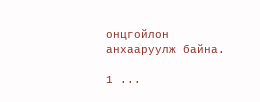онцгойлон анхааруулж байна.

1 ...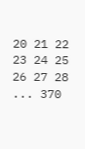20 21 22 23 24 25 26 27 28 ... 370